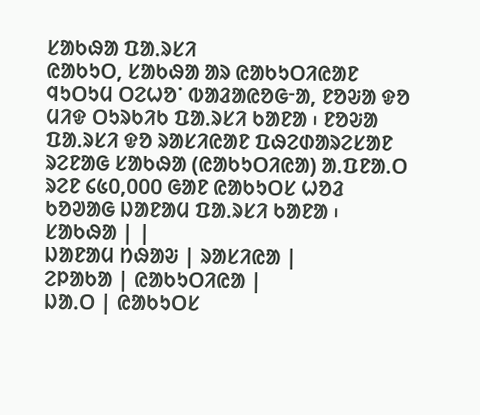ᱥᱟᱠᱷᱟ ᱯᱟᱹᱨᱥᱤ
ᱭᱟᱠᱩᱛ, ᱥᱟᱠᱷᱟ ᱟᱨ ᱭᱟᱠᱩᱛᱤᱭᱟᱱ ᱧᱩᱛᱩᱢ ᱛᱮᱦᱚᱸ ᱵᱟᱲᱟᱭᱚᱜᱼᱟ, ᱱᱚᱶᱟ ᱫᱚ ᱢᱤᱫ ᱛᱩᱨᱠᱤᱠ ᱯᱟᱹᱨᱥᱤ ᱠᱟᱱᱟ ᱾ ᱱᱚᱶᱟ ᱯᱟᱹᱨᱥᱤ ᱫᱚ ᱨᱟᱥᱤᱭᱟᱱ ᱯᱷᱮᱰᱟᱨᱮᱥᱟᱱ ᱨᱮᱱᱟᱜ ᱥᱟᱠᱷᱟ (ᱭᱟᱠᱩᱛᱤᱭᱟ) ᱟᱹᱯᱱᱟᱹᱛ ᱨᱮᱱ ᱔᱕᱐,᱐᱐᱐ ᱜᱟᱱ ᱭᱟᱠᱩᱛᱥ ᱦᱚᱲ ᱠᱚᱣᱟᱜ ᱡᱟᱱᱟᱢ ᱯᱟᱹᱨᱥᱤ ᱠᱟᱱᱟ ᱾
ᱥᱟᱠᱷᱟ | |
ᱡᱟᱱᱟᱢ ᱴᱷᱟᱶ | ᱨᱟᱥᱤᱭᱟ |
ᱮᱞᱟᱠᱟ | ᱭᱟᱠᱩᱛᱤᱭᱟ |
ᱡᱟᱹᱛ | ᱭᱟᱠᱩᱛᱥ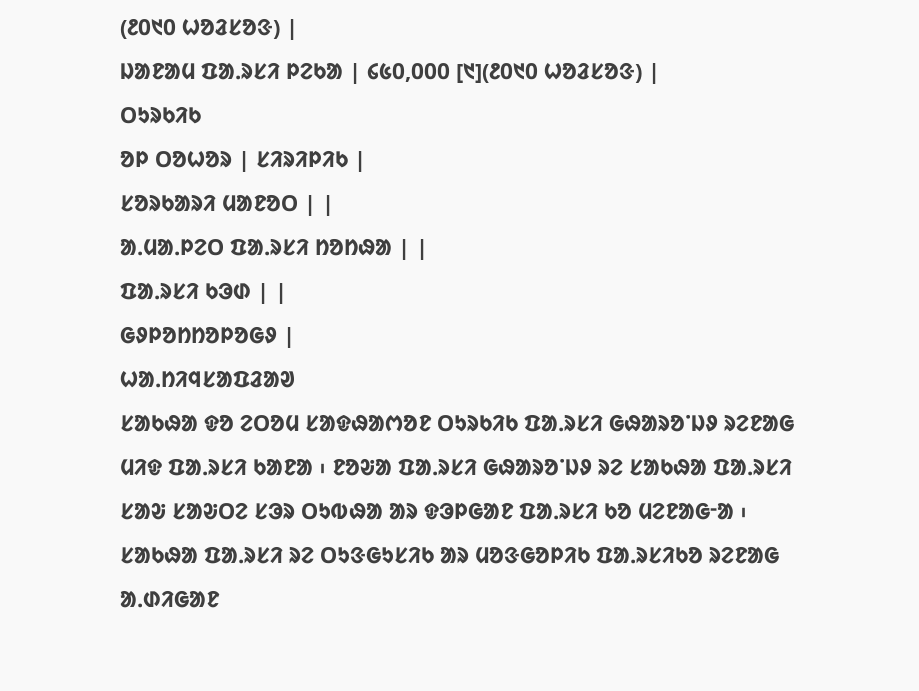(᱒᱐᱑᱐ ᱦᱚᱲᱥᱚᱝ) |
ᱡᱟᱱᱟᱢ ᱯᱟᱹᱨᱥᱤ ᱞᱮᱠᱟ | ᱔᱕᱐,᱐᱐᱐ [᱑](᱒᱐᱑᱐ ᱦᱚᱲᱥᱚᱝ) |
ᱛᱩᱨᱠᱤᱠ
ᱚᱞ ᱛᱚᱦᱚᱨ | ᱥᱤᱨᱤᱞᱤᱠ |
ᱥᱚᱨᱠᱟᱨᱤ ᱢᱟᱱᱚᱛ | |
ᱟᱹᱢᱟᱹᱞᱮᱛ ᱯᱟᱹᱨᱥᱤ ᱴᱚᱴᱷᱟ | |
ᱯᱟᱹᱨᱥᱤ ᱠᱳᱰ | |
ᱜᱽᱞᱚᱴᱴᱚᱞᱚᱜᱽ |
ᱦᱟᱹᱴᱤᱧᱥᱟᱯᱲᱟᱣ
ᱥᱟᱠᱷᱟ ᱫᱚ ᱮᱛᱚᱢ ᱥᱟᱫᱷᱟᱬᱚᱱ ᱛᱩᱨᱠᱤᱠ ᱯᱟᱹᱨᱥᱤ ᱜᱷᱟᱨᱚᱸᱡᱽ ᱨᱮᱱᱟᱜ ᱢᱤᱫ ᱯᱟᱹᱨᱥᱤ ᱠᱟᱱᱟ ᱾ ᱱᱚᱶᱟ ᱯᱟᱹᱨᱥᱤ ᱜᱷᱟᱨᱚᱸᱡᱽ ᱨᱮ ᱥᱟᱠᱷᱟ ᱯᱟᱹᱨᱥᱤ ᱥᱟᱶ ᱥᱟᱶᱛᱮ ᱥᱳᱨ ᱛᱩᱵᱷᱟ ᱟᱨ ᱫᱳᱞᱜᱟᱱ ᱯᱟᱹᱨᱥᱤ ᱠᱚ ᱢᱮᱱᱟᱜᱼᱟ ᱾ ᱥᱟᱠᱷᱟ ᱯᱟᱹᱨᱥᱤ ᱨᱮ ᱛᱩᱝᱜᱩᱥᱤᱠ ᱟᱨ ᱢᱚᱝᱜᱚᱞᱤᱠ ᱯᱟᱹᱨᱥᱤᱠᱚ ᱨᱮᱱᱟᱜ ᱟᱹᱰᱤᱜᱟᱱ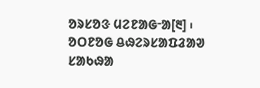ᱚᱨᱥᱚᱝ ᱢᱮᱱᱟᱜᱼᱟ[᱓] ᱾
ᱚᱛᱱᱚᱜ ᱪᱷᱮᱨᱥᱟᱯᱲᱟᱣ
ᱥᱟᱠᱷᱟ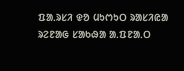ᱯᱟᱹᱨᱥᱤ ᱫᱚ ᱢᱩᱬᱩᱛ ᱨᱟᱥᱤᱭᱟ ᱨᱮᱱᱟᱜ ᱥᱟᱠᱷᱟ ᱟᱹᱯᱱᱟᱹᱛ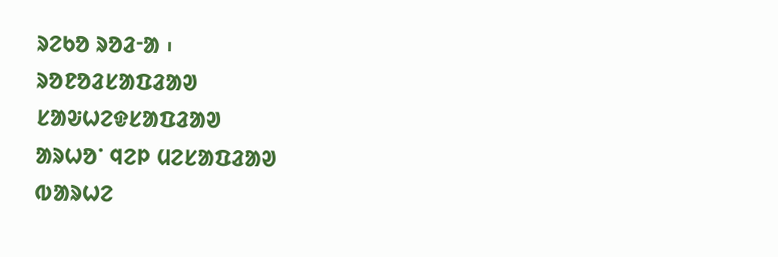ᱨᱮᱠᱚ ᱨᱚᱲᱼᱟ ᱾
ᱨᱚᱱᱚᱲᱥᱟᱯᱲᱟᱣ
ᱥᱟᱶᱦᱮᱫᱥᱟᱯᱲᱟᱣ
ᱟᱨᱦᱚᱸ ᱧᱮᱞ ᱢᱮᱥᱟᱯᱲᱟᱣ
ᱵᱟᱨᱦᱮ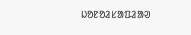ᱡᱚᱱᱚᱲᱥᱟᱯᱲᱟᱣ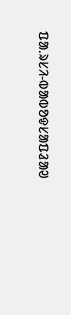ᱯᱟᱹᱨᱥᱤ-ᱵᱟᱵᱚᱫᱥᱟᱯᱲᱟᱣ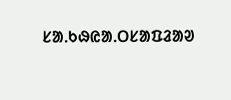ᱥᱟᱹᱠᱷᱭᱟᱹᱛᱥᱟᱯᱲᱟᱣ